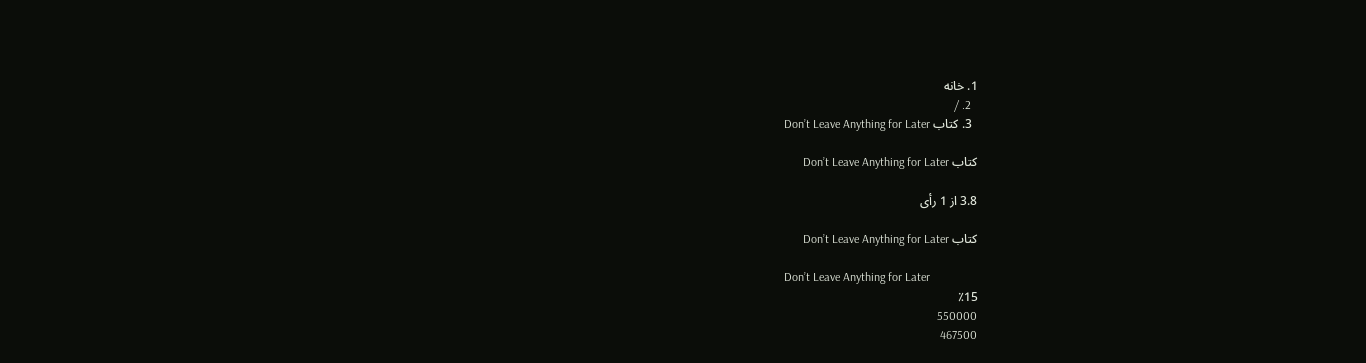1. خانه
  2. /
  3. کتاب Don’t Leave Anything for Later

کتاب Don’t Leave Anything for Later

3.8 از 1 رأی

کتاب Don’t Leave Anything for Later

Don’t Leave Anything for Later
٪15
550000
467500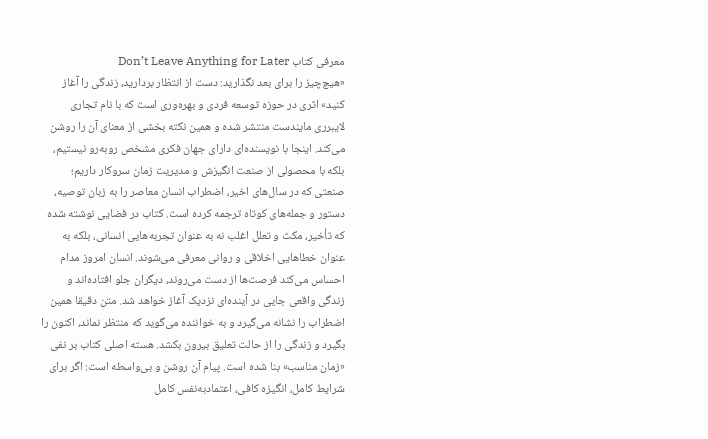معرفی کتاب Don’t Leave Anything for Later
«هیچ‌چیز را برای بعد نگذارید: دست از انتظار بردارید، زندگی را آغاز کنید» اثری در حوزه توسعه فردی و بهره‌وری است که با نام تجاری لایبرری مایندست منتشر شده و همین نکته بخشی از معنای آن را روشن می‌کند. اینجا با نویسنده‌ای دارای جهان فکری مشخص روبه‌رو نیستیم، بلکه با محصولی از صنعت انگیزش و مدیریت زمان سروکار داریم؛ صنعتی که در سال‌های اخیر، اضطراب انسان معاصر را به زبان توصیه، دستور و جمله‌های کوتاه ترجمه کرده است. کتاب در فضایی نوشته شده که تأخیر، مکث و تعلل اغلب نه به عنوان تجربه‌هایی انسانی، بلکه به عنوان خطاهایی اخلاقی و روانی معرفی می‌شوند. انسان امروز مدام احساس می‌کند فرصت‌ها از دست می‌روند، دیگران جلو افتاده‌اند و زندگی واقعی جایی در آینده‌ای نزدیک آغاز خواهد شد. متن دقیقا همین اضطراب را نشانه می‌گیرد و به خواننده می‌گوید که منتظر نماند، اکنون را بگیرد و زندگی را از حالت تعلیق بیرون بکشد. هسته اصلی کتاب بر نفی «زمان مناسب» بنا شده است. پیام آن روشن و بی‌واسطه است: اگر برای شرایط کامل، انگیزه کافی، اعتمادبه‌نفس کامل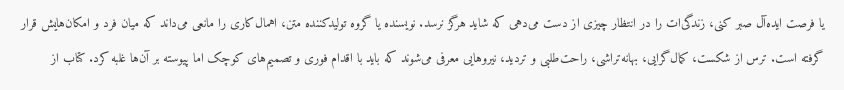یا فرصت ایده‌آل صبر کنی، زندگی‌ات را در انتظار چیزی از دست می‌دهی که شاید هرگز نرسد. نویسنده یا گروه تولیدکننده متن، اهمال‌کاری را مانعی می‌داند که میان فرد و امکان‌هایش قرار گرفته است. ترس از شکست، کمال‌گرایی، بهانه‌تراشی، راحت‌طلبی و تردید، نیروهایی معرفی می‌شوند که باید با اقدام فوری و تصمیم‌های کوچک اما پیوسته بر آن‌ها غلبه کرد. کتاب از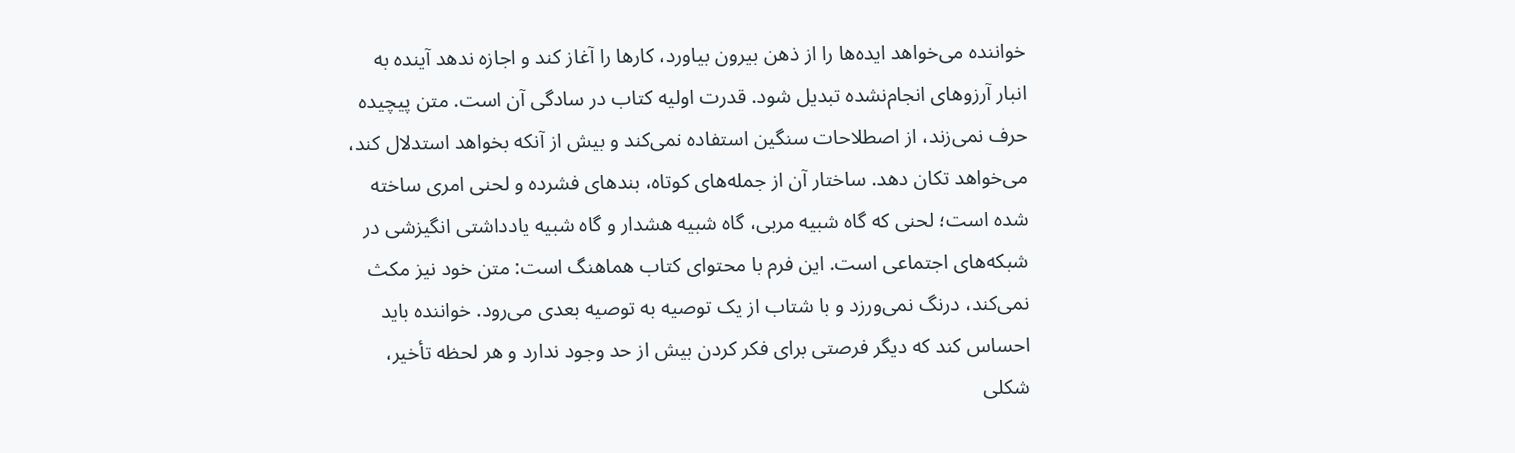خواننده می‌خواهد ایده‌ها را از ذهن بیرون بیاورد، کارها را آغاز کند و اجازه ندهد آینده به انبار آرزوهای انجام‌نشده تبدیل شود. قدرت اولیه کتاب در سادگی آن است. متن پیچیده حرف نمی‌زند، از اصطلاحات سنگین استفاده نمی‌کند و بیش از آنکه بخواهد استدلال کند، می‌خواهد تکان دهد. ساختار آن از جمله‌های کوتاه، بندهای فشرده و لحنی امری ساخته شده است؛ لحنی که گاه شبیه مربی، گاه شبیه هشدار و گاه شبیه یادداشتی انگیزشی در شبکه‌های اجتماعی است. این فرم با محتوای کتاب هماهنگ است: متن خود نیز مکث نمی‌کند، درنگ نمی‌ورزد و با شتاب از یک توصیه به توصیه بعدی می‌رود. خواننده باید احساس کند که دیگر فرصتی برای فکر کردن بیش از حد وجود ندارد و هر لحظه تأخیر، شکلی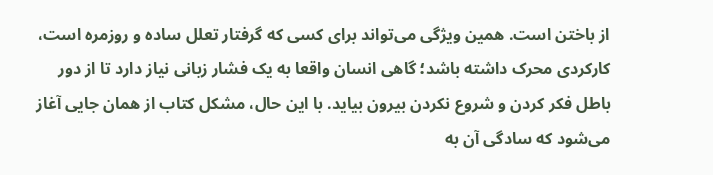از باختن است. همین ویژگی می‌تواند برای کسی که گرفتار تعلل ساده و روزمره است، کارکردی محرک داشته باشد؛ گاهی انسان واقعا به یک فشار زبانی نیاز دارد تا از دور باطل فکر کردن و شروع نکردن بیرون بیاید. با این حال، مشکل کتاب از همان جایی آغاز می‌شود که سادگی آن به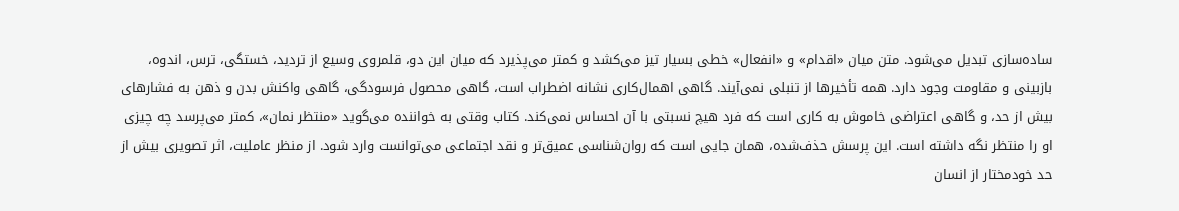ساده‌سازی تبدیل می‌شود. متن میان «اقدام» و «انفعال» خطی بسیار تیز می‌کشد و کمتر می‌پذیرد که میان این دو، قلمروی وسیع از تردید، خستگی، ترس، اندوه، بازبینی و مقاومت وجود دارد. همه تأخیرها از تنبلی نمی‌آیند. گاهی اهمال‌کاری نشانه اضطراب است، گاهی محصول فرسودگی، گاهی واکنش بدن و ذهن به فشارهای بیش از حد، و گاهی اعتراضی خاموش به کاری است که فرد هیچ نسبتی با آن احساس نمی‌کند. کتاب وقتی به خواننده می‌گوید «منتظر نمان»، کمتر می‌پرسد چه چیزی او را منتظر نگه داشته است. این پرسش حذف‌شده، همان جایی است که روان‌شناسی عمیق‌تر و نقد اجتماعی می‌توانست وارد شود. از منظر عاملیت، اثر تصویری بیش از حد خودمختار از انسان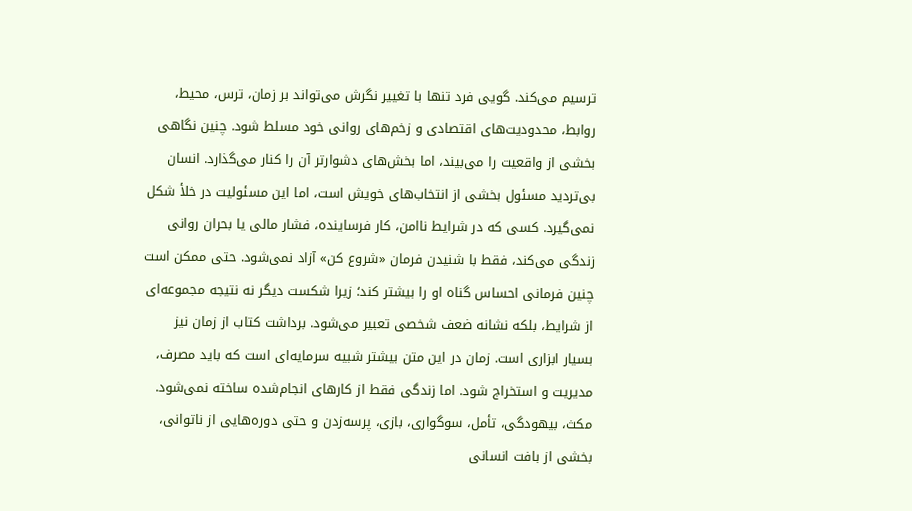ترسیم می‌کند. گویی فرد تنها با تغییر نگرش می‌تواند بر زمان، ترس، محیط، روابط، محدودیت‌های اقتصادی و زخم‌های روانی خود مسلط شود. چنین نگاهی بخشی از واقعیت را می‌بیند، اما بخش‌های دشوارتر آن را کنار می‌گذارد. انسان بی‌تردید مسئول بخشی از انتخاب‌های خویش است، اما این مسئولیت در خلأ شکل نمی‌گیرد. کسی که در شرایط ناامن، کار فرساینده، فشار مالی یا بحران روانی زندگی می‌کند، فقط با شنیدن فرمان «شروع کن» آزاد نمی‌شود. حتی ممکن است چنین فرمانی احساس گناه او را بیشتر کند؛ زیرا شکست دیگر نه نتیجه مجموعه‌ای از شرایط، بلکه نشانه ضعف شخصی تعبیر می‌شود. برداشت کتاب از زمان نیز بسیار ابزاری است. زمان در این متن بیشتر شبیه سرمایه‌ای است که باید مصرف، مدیریت و استخراج شود. اما زندگی فقط از کارهای انجام‌شده ساخته نمی‌شود. مکث، بیهودگی، تأمل، سوگواری، بازی، پرسه‌زدن و حتی دوره‌هایی از ناتوانی، بخشی از بافت انسانی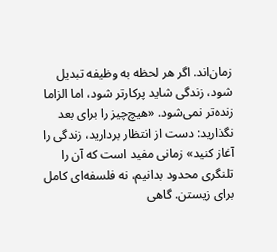زمان‌اند. اگر هر لحظه به وظیفه تبدیل شود، زندگی شاید پرکارتر شود، اما الزاما زنده‌تر نمی‌شود. «هیچ‌چیز را برای بعد نگذارید: دست از انتظار بردارید، زندگی را آغاز کنید» زمانی مفید است که آن را تلنگری محدود بدانیم، نه فلسفه‌ای کامل برای زیستن. گاهی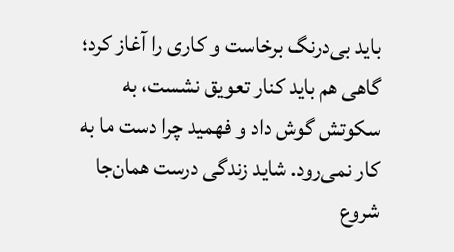باید بی‌درنگ برخاست و کاری را آغاز کرد؛ گاهی هم باید کنار تعویق نشست، به سکوتش گوش داد و فهمید چرا دست ما به کار نمی‌رود. شاید زندگی درست همان‌جا شروع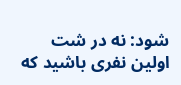شود: نه در شت
اولین نفری باشید که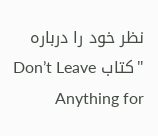نظر خود را درباره "کتاب Don’t Leave Anything for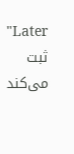Later" ثبت می‌کند